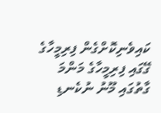ކައިވެނިކޮށްގެން ފިރިމީހާގެ ގޭގައި ފިރިމީހާގެ މަންމަ ގާތުގައި މޫނު ނުކެނޑި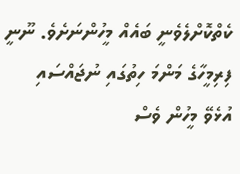ކެތްކޮށްލެވެނީ ބައެއް މީހުންނަށެވެ. ނޫނީ ފިރިމީހާގެ މަންމަ ހިތުގައި ނުޖައްސައި އުޅެވޭ މީހުން ވެސް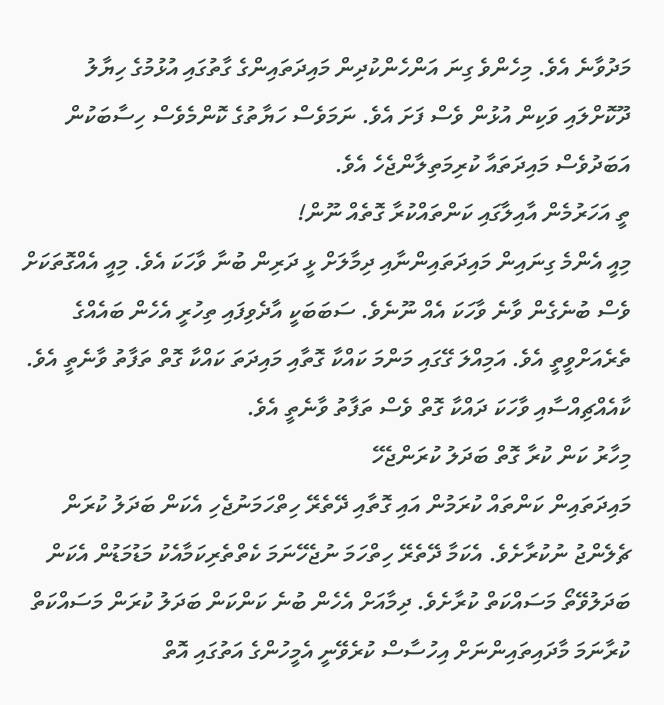މަދުވާނެ އެވެ. މިހެންވެ ގިނަ އަންހެންކުދިން މައިދަތައިންގެ ގާތުގައި އުޅުމުގެ ހިޔާލު ދޫކޮށްލައި ވަކިން އުޅުން ވެސް ފަށަ އެވެ. ނަމަވެސް ހަޔާތުގެ ކޮންމެވެސް ހިސާބަކުން އަބަދުވެސް މައިދަތައާ ކުރިމަތިލާންޖެހެ އެވެ.
ތީ އަހަރުމެން އާއިލާގައި ކަންތައްކުރާ ގޮތެއް ނޫން!
މިއީ އެންމެ ގިނައިން މައިދަތައިންނާއި ދިމާލަށް ޅީ ދަރިން ބުނާ ވާހަކަ އެވެ. މިއީ އެއްގޮތަކަށް ވެސް ބުނެގެން ވާނެ ވާހަކަ އެއް ނޫނެވެ. ސަބަބަކީ އާދެވިފައި ތިހުރީ އެހެން ބައެއްގެ ތެރެއަށްވީތީ އެވެ. އަމިއްލަ ގޭގައި މަންމަ ކައްކާ ގޮތާއި މައިދަތަ ކައްކާ ގޮތް ތަފާތު ވާނެތީ އެވެ. ކާއެއްޗިއްސާއި ވާހަކަ ދައްކާ ގޮތް ވެސް ތަފާތު ވާނެތީ އެވެ.
މިހާރު ކަން ކުރާ ގޮތް ބަދަލު ކުރަންޖެހޭ
މައިދަތައިން ކަންތައް ކުރަމުން އައި ގޮތާއި ދޭތެރޭ ހިތްހަމަނުޖެހި އެކަން ބަދަލު ކުރަން ޗެލެންޖު ނުކުރާށެވެ. އެކަމާ ދޭތެރޭ ހިތްހަމަ ނުޖެހޭނަމަ ކެތްތެރިކަމާއެކު މަޑުމަޑުން އެކަން ބަދަލުވޭތޯ މަސައްކަތް ކުރާށެވެ. ދިމާއަށް އެހެން ބުނެ ކަންކަން ބަދަލު ކުރަން މަސައްކަތް ކުރާނަމަ މާދައިތައިންނަށް އިހުސާސް ކުރެވޭނީ އެމީހުންގެ އަތުގައި އޮތް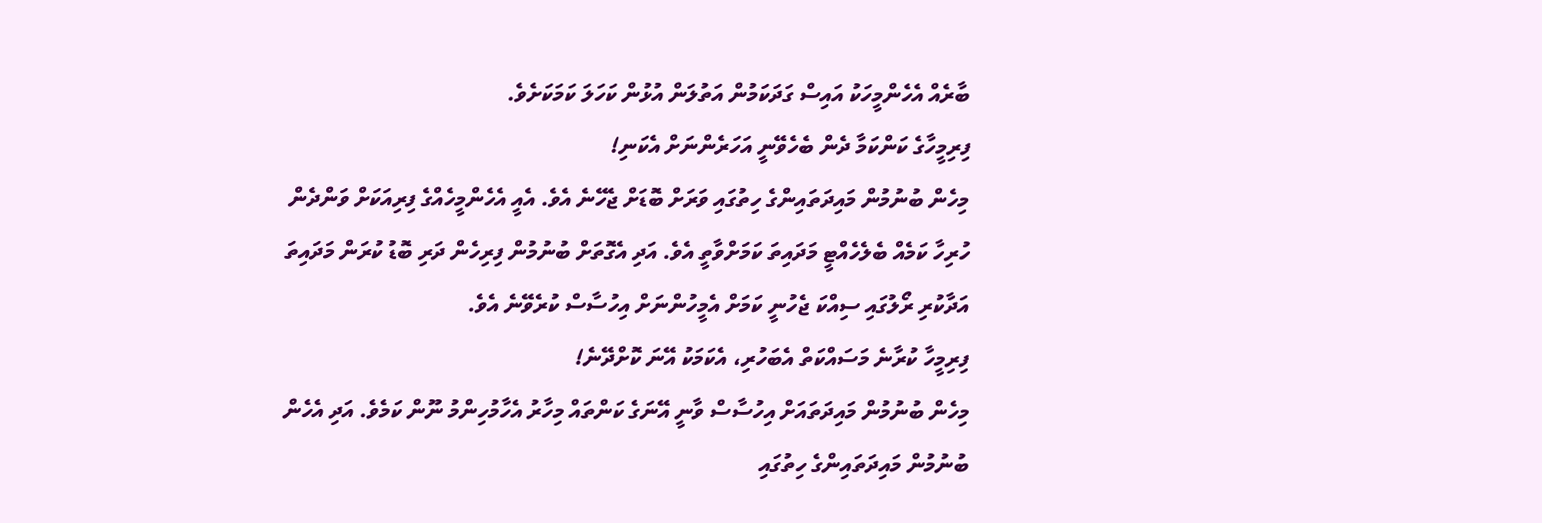ބާރެއް އެހެންމީހަކު އައިސް ގަދަކަމުން އަތުލަން އުޅުން ކަހަލަ ކަމަކަށެވެ.
ފިރިމީހާގެ ކަންކަމާ ދެން ބެހެވޭނީ އަހަރެންނަށް އެކަނި!
މިހެން ބުނުމުން މައިދަތައިންގެ ހިތުގައި ވަރަށް ބޮޑަށް ޖެހޭނެ އެވެ. އެއީ އެހެންމީހެއްގެ ފިރިއަކަށް ވަންދެން ހުރިހާ ކަމެއް ބެލެހެއްޓީ މަދައިތަ ކަމަށްވާތީ އެވެ. އަދި އެގޮތަށް ބުނުމުން ފިރިހެން ދަރި ބޮޑު ކުރަން މަދައިތަ އަދާކުރި ރޯލުގައި ސިއްކަ ޖެހުނީ ކަމަށް އެމީހުންނަށް އިހުސާސް ކުރެވޭނެ އެވެ.
ފިރިމީހާ ކުރާނެ މަސައްކަތް އެބަހުރި، އެކަމަކު އޭނަ ކޮށްދޭނެ!
މިހެން ބުނުމުން މައިދަތައަށް އިހުސާސް ވާނީ އޭނަގެ ކަންތައް މިހާރު އެހާމުހިންމު ނޫން ކަމެވެ. އަދި އެހެން ބުނުމުން މައިދަތައިންގެ ހިތުގައި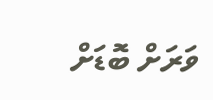ވަރަށް ބޮޑަށް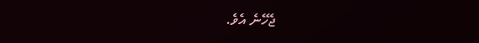ޖެހޭނެ އެވެ.